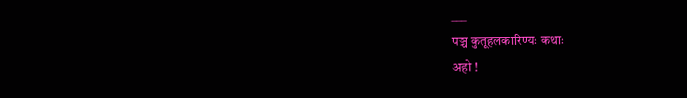___
पञ्च कुतूहलकारिण्यः कथाः
अहो !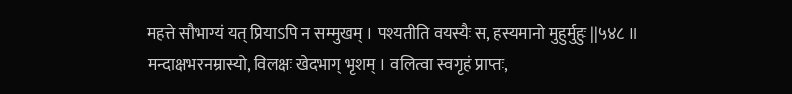महत्ते सौभाग्यं यत् प्रियाऽपि न सम्मुखम् । पश्यतीति वयस्यैः स, हस्यमानो मुहुर्मुहुः ||५४८ ॥ मन्दाक्षभरनम्रास्यो, विलक्षः खेदभाग् भृशम् । वलित्वा स्वगृहं प्राप्तः,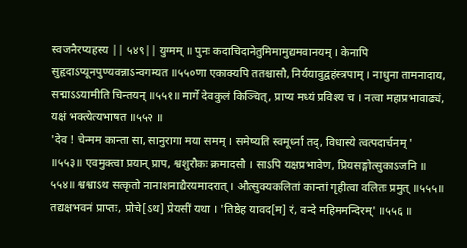स्वजनैरप्यहस्य || ५४९|| युग्मम् ॥ पुनः कदाचिदानेतुमिमामुद्यमवानयम् । केनापि सुहृदाऽप्यूनपुण्यवन्नाऽन्वगम्यत ॥५५०णा एकाक्यपि ततश्चासौ, निर्ययावुद्वहंस्त्रपाम् । नाधुना तामनादाय, सद्माऽऽयामीति चिन्तयन् ॥५५१॥ मार्गे देवकुलं किञ्चित्, प्राप्य मध्यं प्रविश्य च । नत्वा महाप्रभावाढ्यं, यक्षं भक्त्येत्यभाषत ॥५५२ ॥
'देव ! चेन्मम कान्ता सा, सानुरागा मया समम् । समेष्यति स्वमूर्ध्ना तद्, विधास्ये त्वत्पदार्चनम् ' ॥५५३॥ एवमुक्त्वा प्रयान् प्राप, श्वशुरौकः क्रमादसौ । साऽपि यक्षप्रभावेण, प्रियसङ्गोत्सुकाऽजनि ॥ ५५४॥ श्वश्वाऽथ सत्कृतो नानाशनाद्यैरयमादरात् । औत्सुक्यकलितां कान्तां गृहीत्वा वलितः प्रमुत् ॥५५५॥
तद्यक्षभवनं प्राप्तः, प्रोचे[ऽथ] प्रेयसीं यथा । 'तिष्ठेह यावद[म] रं, वन्दे महिममन्दिरम्' ॥५५६ ॥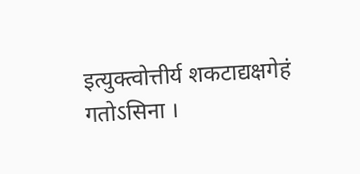इत्युक्त्वोत्तीर्य शकटाद्यक्षगेहं गतोऽसिना ।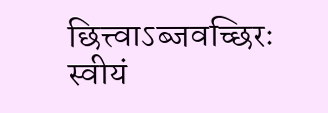छित्त्वाऽब्जवच्छिरः स्वीयं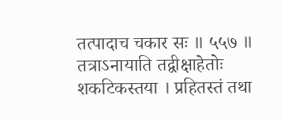तत्पादाच चकार सः ॥ ५५७ ॥
तत्राऽनायाति तद्वीक्षाहेतोः शकटिकस्तया । प्रहितस्तं तथा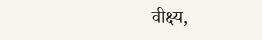वीक्ष्य,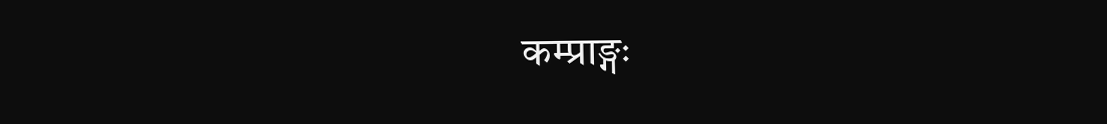कम्प्राङ्गः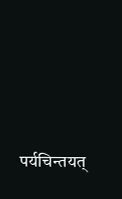पर्यचिन्तयत्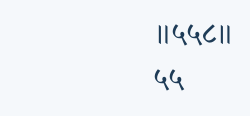॥५५८॥
५५